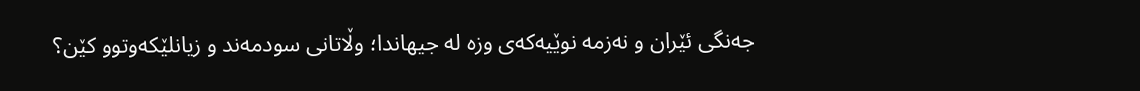جەنگی ئێران و نەزمە نوێیەکەی وزە لە جیهاندا؛ وڵاتانی سودمەند و زیانلێکەوتوو کێن؟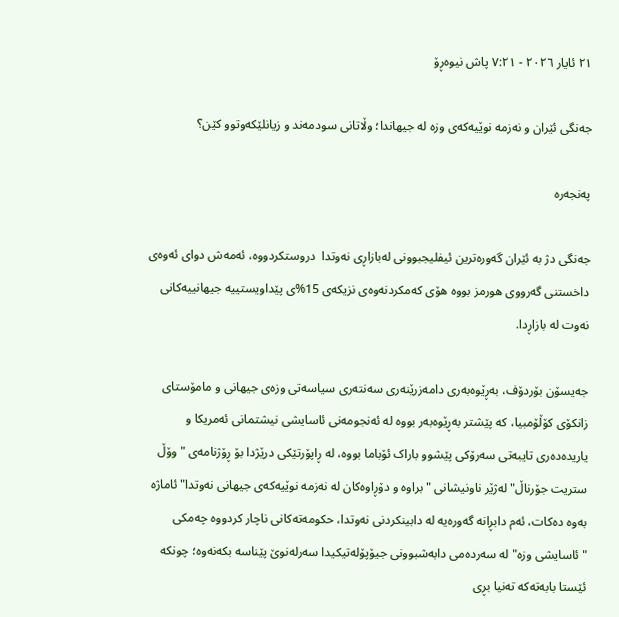٢١ ئایار ٢٠٢٦ - ٧:٢١ پاش نیوەڕۆ

جەنگی ئێران و نەزمە نوێیەکەی وزە لە جیهاندا؛ وڵاتانی سودمەند و زیانلێکەوتوو کێن؟

پەنجەرە

جەنگی دژ بە ئێران گەورەترین ئیفلیجبوونی لەبازاڕی نەوتدا  دروستکردووە، ئەمەش دوای ئەوەی داخستنی گەرووی هورمز بووە هۆی کەمکردنەوەی نزیکەی 15%ی پێداویستییە جیهانییەکانی نەوت لە بازاڕدا.

جەیسۆن بۆردۆف، بەڕێوەبەری دامەزرێنەری سەنتەری سیاسەتی وزەی جیهانی و مامۆستای زانکۆی کۆڵۆمبیا، کە پێشتر بەڕێوەبەر بووە لە ئەنجومەنی ئاسایشی نیشتمانی ئەمریکا و یاریدەدەری تایبەتی سەرۆکی پێشوو باراک ئۆباما بووە، لە ڕاپۆرتێکی درێژدا بۆ ڕۆژنامەی "وۆڵ ستریت جۆرناڵ" لەژێر ناونیشانی "براوە و دۆڕاوەکان لە نەزمە نوێیەکەی جیهانی نەوتدا" ئاماژە بەوە دەکات، ئەم دابڕانە گەورەیە لە دابینکردنی نەوتدا، حکومەتەکانی ناچار کردووە چەمکی "ئاسایشی وزە" لە سەردەمی دابەشبوونی جیۆپۆلەتیکیدا سەرلەنوێ پێناسە بکەنەوە؛ چونکە ئێستا بابەتەکە تەنیا بڕی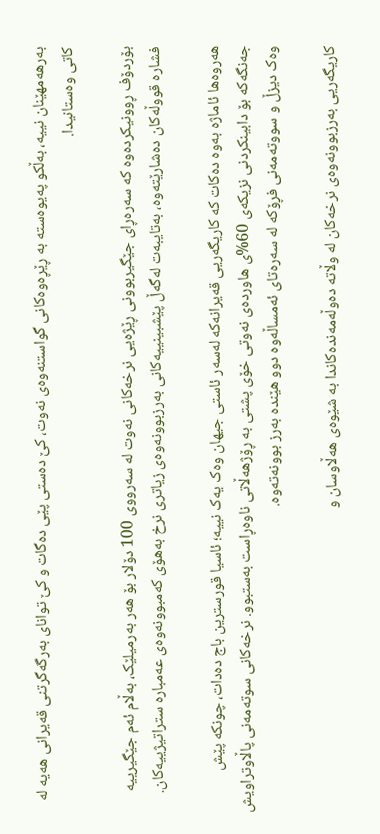بەرهەمهێنان نییە، بەڵکو پەیوەستە بە ڕێڕەوەکانی گواستنەوەی نەوت، کێ دەستی پێی دەگات و کێ توانای بەرگەگرتنی قەیرانی هەیە لە کاتی وەستانیدا.

بۆردۆف ڕوونیکردەوە کە سەرەڕای جێگیربوونی ڕێژەیی نرخەکانی نەوت لە سەرووی 100 دۆلار بۆ هەر بەرمیلێک، بەڵام ئەم جێگیرییە فشارە قووڵەکان دەشارێتەوە، بەتایبەت لەگەڵ پێشبینییەکانی بەرزبوونەوەی زیاتری نرخ بەهۆی کەمبوونەوەی عەمبارە ستراتیژییەکان.

هەروەها ئاماژە بەوە دەکات کە کاریگەریی قەیرانەکە لەسەر ئاستی جیهان وەک یەک نییە؛ ئاسیا قورسترین باج دەدات، چونکە پێش جەنگەکە بۆ دابینکردنی نزیکەی 60%ی هاوردەی نەوتی خۆی پشتی بە ڕۆژهەڵاتی ناوەڕاست بەستبوو. نرخەکانی سوتەمەنی پاڵاوتراویش وەک دیزڵ و سووتەمەنی فڕۆکە لە سەرەتای ئەمساڵەوە دوو هێندە بەرز بوونەتەوە.

کاریگەریی بەرزبوونەوەی نرخەکان لە وڵاتە دەوڵەمەندەکاندا بە شێوەی هەڵاوسان و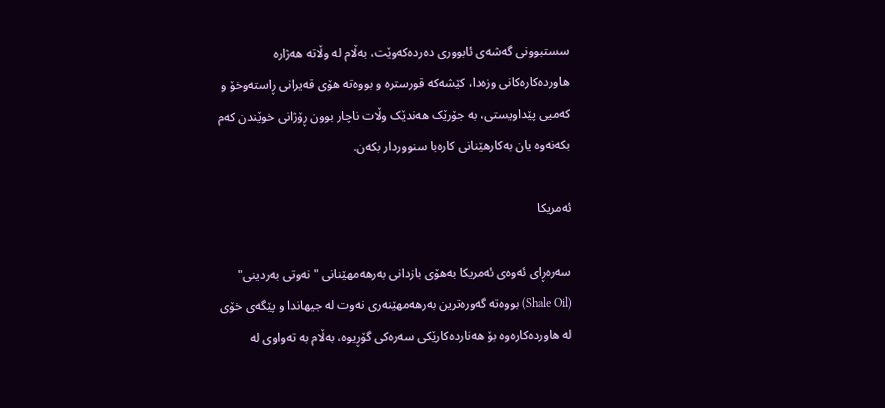سستبوونی گەشەی ئابووری دەردەکەوێت، بەڵام لە وڵاتە هەژارە هاوردەکارەکانی وزەدا، کێشەکە قورسترە و بووەتە هۆی قەیرانی ڕاستەوخۆ و کەمیی پێداویستی، بە جۆرێک هەندێک وڵات ناچار بوون ڕۆژانی خوێندن کەم بکەنەوە یان بەکارهێنانی کارەبا سنووردار بکەن.

ئەمریکا

سەرەڕای ئەوەی ئەمریکا بەهۆی بازدانی بەرهەمهێنانی "نەوتی بەردینی" (Shale Oil) بووەتە گەورەترین بەرهەمهێنەری نەوت لە جیهاندا و پێگەی خۆی لە هاوردەکارەوە بۆ هەناردەکارێکی سەرەکی گۆڕیوە، بەڵام بە تەواوی لە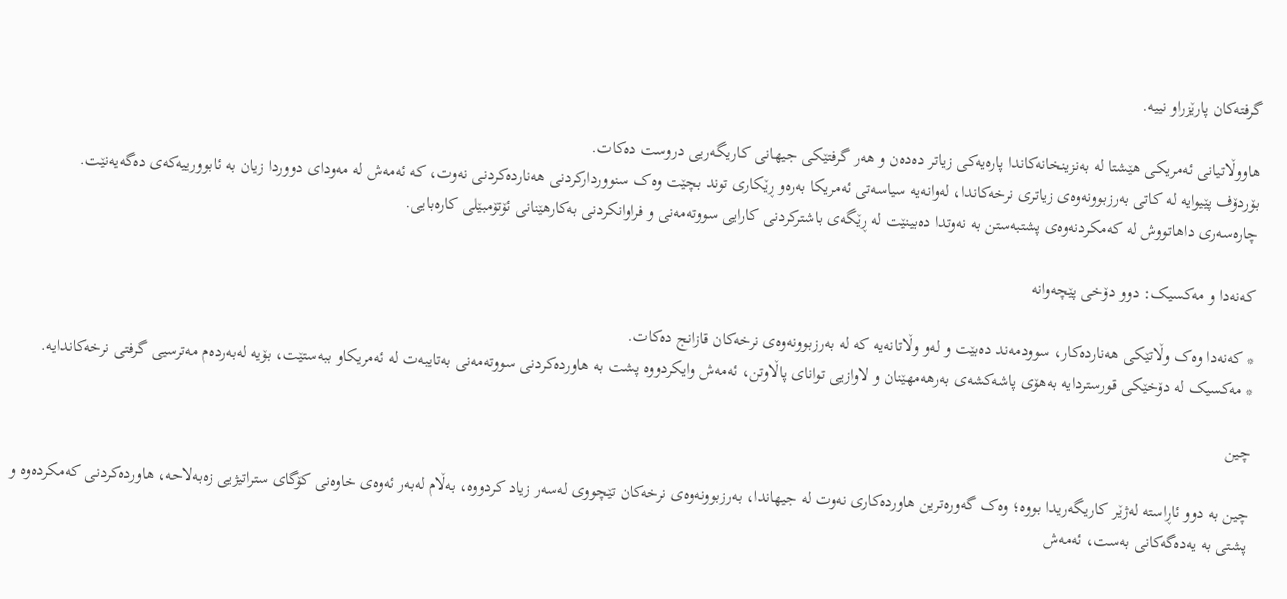گرفتەکان پارێزراو نییە.

هاووڵاتیانی ئەمریکی هێشتا لە بەنزینخانەکاندا پارەیەکی زیاتر دەدەن و هەر گرفتێکی جیهانی کاریگەریی دروست دەکات.
بۆردۆف پێیوایە لە کاتی بەرزبوونەوەی زیاتری نرخەکاندا، لەوانەیە سیاسەتی ئەمریکا بەرەو ڕێکاری توند بچێت وەک سنووردارکردنی هەناردەکردنی نەوت، کە ئەمەش لە مەودای دووردا زیان بە ئابوورییەکەی دەگەیەنێت.
چارەسەری داهاتووش لە کەمکردنەوەی پشتبەستن بە نەوتدا دەبینێت لە ڕێگەی باشترکردنی کارایی سووتەمەنی و فراوانکردنی بەکارهێنانی ئۆتۆمبێلی کارەبایی.

کەنەدا و مەکسیک: دوو دۆخی پێچەوانە

* کەنەدا وەک وڵاتێکی هەناردەکار، سوودمەند دەبێت و لەو وڵاتانەیە کە لە بەرزبوونەوەی نرخەکان قازانج دەکات.
* مەکسیک لە دۆخێکی قورستردایە بەهۆی پاشەکشەی بەرهەمهێنان و لاوازیی توانای پاڵاوتن، ئەمەش وایکردووە پشت بە هاوردەکردنی سووتەمەنی بەتایبەت لە ئەمریکاو ببەستێت، بۆیە لەبەردەم مەترسیی گرفتی نرخەکاندایە.

چین

چین بە دوو ئاڕاستە لەژێر کاریگەریدا بووە؛ وەک گەورەترین هاوردەکاری نەوت لە جیهاندا، بەرزبوونەوەی نرخەکان تێچووی لەسەر زیاد کردووە، بەڵام لەبەر ئەوەی خاوەنی کۆگای ستراتیژیی زەبەلاحە، هاوردەکردنی کەمکردەوە و پشتی بە یەدەگەکانی بەست، ئەمەش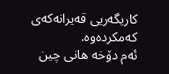کاریگەریی قەیرانەکەی کەمکردەوە.
ئەم دۆخە هانی چین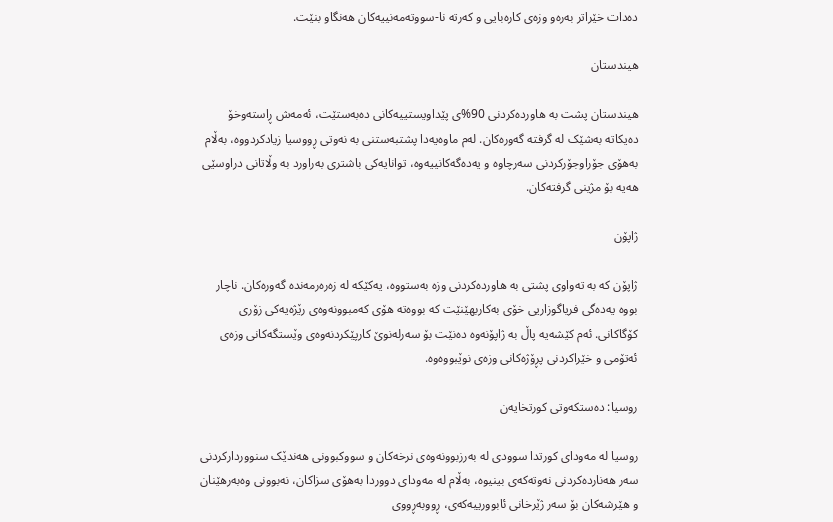دەدات خێراتر بەرەو وزەی کارەبایی و کەرتە نا-سووتەمەنییەکان هەنگاو بنێت.

هیندستان

هیندستان پشت بە هاوردەکردنی 90%ی پێداویستییەکانی دەبەستێت، ئەمەش ڕاستەوخۆ دەیکاتە بەشێک لە گرفتە گەورەکان. لەم ماوەیەدا پشتبەستنی بە نەوتی ڕووسیا زیادکردووە، بەڵام بەهۆی جۆراوجۆرکردنی سەرچاوە و یەدەگەکانییەوە، توانایەکی باشتری بەراورد بە وڵاتانی دراوسێی هەیە بۆ مژینی گرفتەکان.

ژاپۆن

ژاپۆن کە بە تەواوی پشتی بە هاوردەکردنی وزە بەستووە، یەکێکە لە زەرەرمەندە گەورەکان. ناچار بووە یەدەگی فریاگوزاریی خۆی بەکاربهێنێت کە بووەتە هۆی کەمبوونەوەی رێژەیەکی زۆری کۆگاكانی. ئەم کێشەیە پاڵ بە ژاپۆنەوە دەنێت بۆ سەرلەنوێ کارپێکردنەوەی وێستگەکانی وزەی ئەتۆمی و خێراکردنی پڕۆژەکانی وزەی نوێبووەوە.

روسیا: دەستکەوتی کورتخایەن

روسیا لە مەودای کورتدا سوودی لە بەرزبوونەوەی نرخەکان و سووکبوونی هەندێک سنووردارکردنی سەر هەناردەکردنی نەوتەکەی بینیوە، بەڵام لە مەودای دووردا بەهۆی سزاکان، نەبوونی وەبەرهێنان و هێرشەکان بۆ سەر ژێرخانی ئابوورییەکەی، ڕووبەڕووی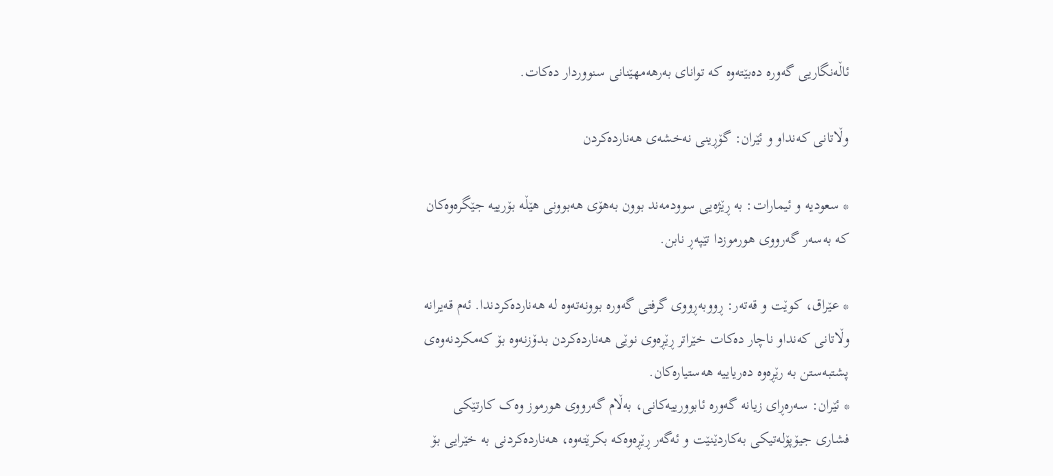ئاڵەنگاریی گەورە دەبێتەوە کە توانای بەرهەمهێنانی سنووردار دەکات.

وڵاتانی کەنداو و ئێران: گۆڕینی نەخشەی هەناردەکردن

* سعودیە و ئیمارات: بە ڕێژەیی سوودمەند بوون بەهۆی هەبوونی هێڵە بۆرییە جێگرەوەکان کە بەسەر گەرووی هورموزدا تێپەڕ نابن.

* عێراق، کوێت و قەتەر: ڕووبەڕووی گرفتی گەورە بوونەتەوە لە هەناردەکردندا. ئەم قەیرانە وڵاتانی کەنداو ناچار دەکات خێراتر ڕێڕەوی نوێی هەناردەکردن بدۆزنەوە بۆ کەمکردنەوەی پشتبەستن بە رێڕەوە دەریاییە هەستیارەکان.
* ئێران: سەرەڕای زیانە گەورە ئابوورییەکانی، بەڵام گەرووی هورموز وەک کارتێکی فشاری جیۆپۆلەتیکی بەکاردێنێت و ئەگەر ڕێڕەوەکە بکرێتەوە، هەناردەکردنی بە خێرایی بۆ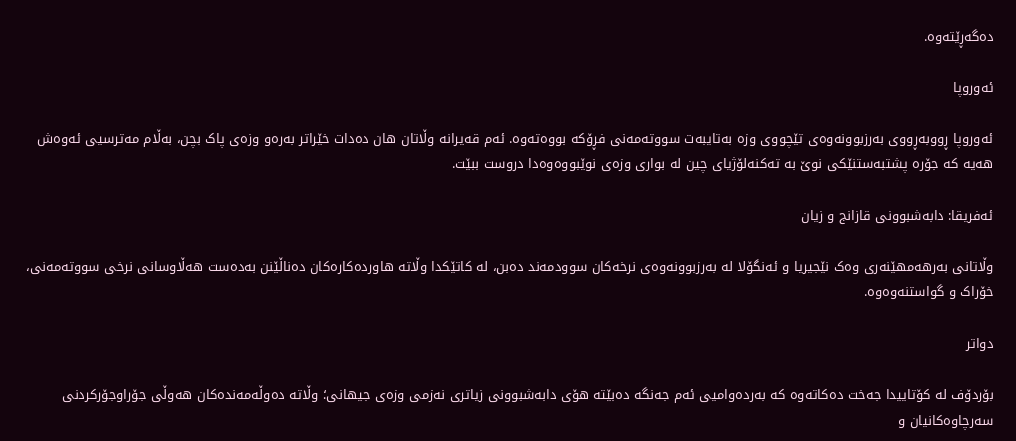دەگەڕێتەوە.

ئەوروپا

ئەوروپا ڕووبەڕووی بەرزبوونەوەی تێچووی وزە بەتایبەت سووتەمەنی فڕۆکە بووەتەوە. ئەم قەیرانە وڵاتان هان دەدات خێراتر بەرەو وزەی پاک بچن، بەڵام مەترسیی ئەوەش هەیە کە جۆرە پشتبەستنێکی نوێ بە تەکنەلۆژیای چین لە بواری وزەی نوێبووەوەدا دروست ببێت.

ئەفریقا: دابەشبوونی قازانج و زیان

وڵاتانی بەرهەمهێنەری وەک نێجیریا و ئەنگۆلا لە بەرزبوونەوەی نرخەکان سوودمەند دەبن، لە کاتێکدا وڵاتە هاوردەکارەکان دەناڵێنن بەدەست هەڵاوسانی نرخی سووتەمەنی، خۆراک و گواستنەوەوە.

دواتر

بۆردۆف لە کۆتاییدا جەخت دەکاتەوە کە بەردەوامیی ئەم جەنگە دەبێتە هۆی دابەشبوونی زیاتری نەزمی وزەی جیهانی؛ وڵاتە دەوڵەمەندەکان هەوڵی جۆراوجۆرکردنی سەرچاوەکانیان و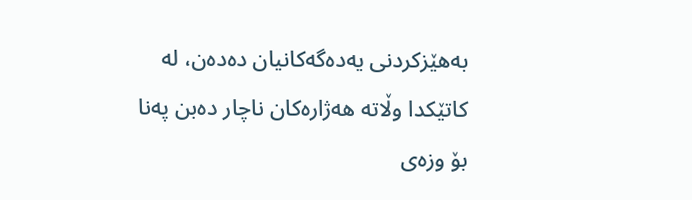بەهێزکردنی یەدەگەکانیان دەدەن، لە کاتێکدا وڵاتە هەژارەکان ناچار دەبن پەنا بۆ وزەی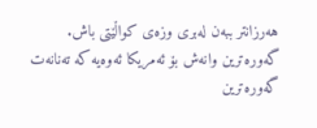هەرزانتر ببەن لەبری وزەی کواڵێتی باش.
گەورەترین وانەش بۆ ئەمریکا ئەوەیە کە تەنانەت گەورەترین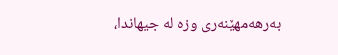بەرهەمهێنەری وزە لە جیهاندا،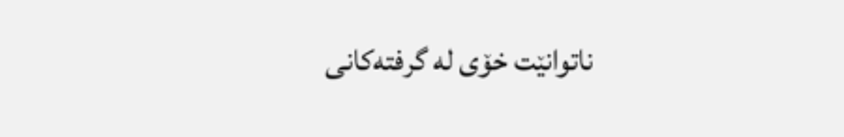ناتوانێت خۆی لە گرفتەکانی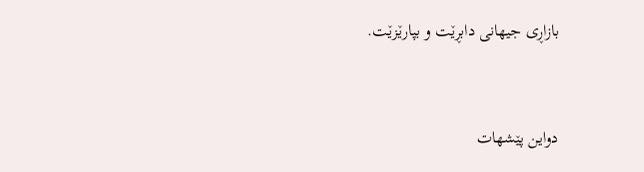بازاڕی جیهانی دابڕێت و بپارێزێت.


دواین پێشهات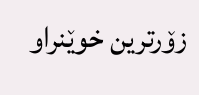زۆرترین خوێنراو